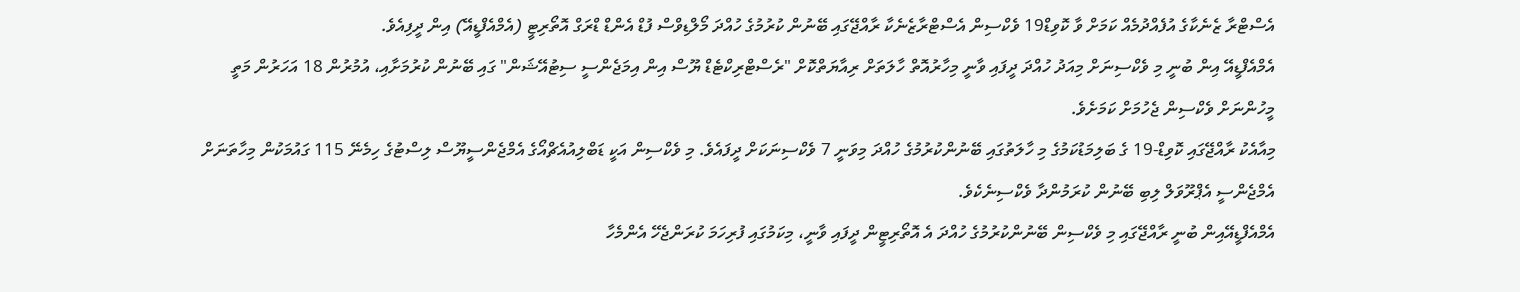އެސްޓްރާ ޒެނެކާގެ އުފެއްދުމެއް ކަމަށް ވާ ކޮވިޑް19 ވެކްސިން އެސްޓްރާޒެނެކާ ރާއްޖޭގައި ބޭނުން ކުރުމުގެ ހުއްދަ މޯލްޑިވްސް ފުޑް އެންޑް ޑްރަގް އޮތޯރިޓީ (އެމްއެފްޑީއޭ) އިން ދީފިއެވެ.
އެމްއެފްޑީއޭ އިން ބުނީ މި ވެކްސިނަށް މިއަދު ހުއްދަ ދީފައި ވާނީ މިހާރުއޮތް ހާލަތަށް ރިއާޔަތްކޮށް "ރެސްޓްރިކްޓެޑް ޔޫސް އިން އިމަޖެންސީ ސިޓުއޭޝަން" ގައި ބޭނުން ކުރުމަށާއި، އުމުރުން 18 އަހަރުން މަތީ މީހުންނަށް ވެކްސިން ޖެހުމަށް ކަމަށެވެ.
މިއާއެކު ރާއްޖޭގައި ކޮވިޑް-19 ގެ ބަލިމަޑުކަމުގެ މި ހާލަތުގައި ބޭނުންކުރުމުގެ ހުއްދަ މިވަނީ 7 ވެކްސިނަކަށް ދީފައެވެ. މި ވެކްސިން އަކީ ޑަބްލިއުއެޗްއޯގެ އެމްޖެންސީޔޫސް ލިސްޓުގެ ހިމެނޭ 115 ގައުމަކުން މިހާތަނަށް އެމްޖެންސީ އެޕްރޫވަލް ލިބި ބޭނުން ކުރަމުންދާ ވެކްސިނެކެވެ.
އެމްއެފްޑީއޭއިން ބުނީ ރާއްޖޭގައި މި ވެކްސިން ބޭނުންކުރުމުގެ ހުއްދަ އެ އޮތޯރިޓީން ދީފައި ވާނީ، މިކަމުގައި ފުރިހަމަ ކުރަންޖެހޭ އެންމެހާ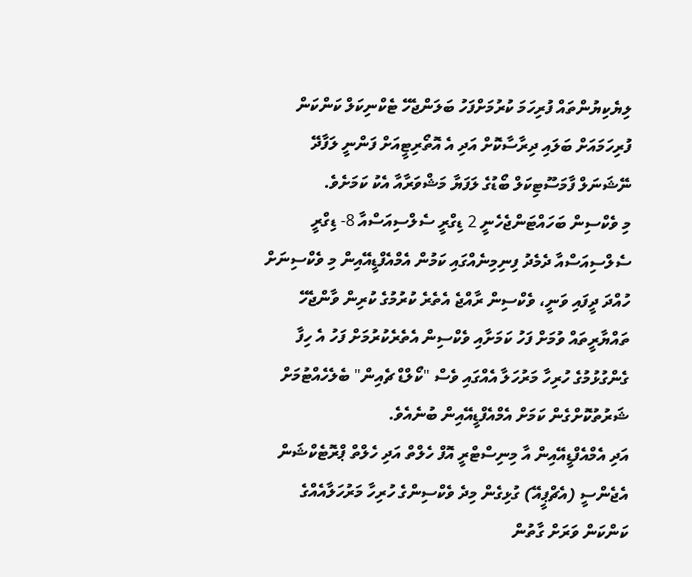ލިޔެކިޔުންތައް ފުރިހަމަ ކުރުމަށްފަހު ބަލަންޖެހޭ ޓެކްނިކަލް ކަންކަން ފުރިހަމައަށް ބަލައި ދިރާސާކޮށް އަދި އެ އޮތޯރިޓީއަށް ފަންނީ ލަފާދޭ ނޭޝަނަލް ފާމަސޫޓިކަލް ބޯޑުގެ ލަފަޔާ މަޝްވަރާއާ އެކު ކަމަށެވެ.
މި ވެކްސިން ބަހައްޓަންޖެހެނީ 2 ޑިގްރީ ސެލްސިއަސްއާ 8- ޑިގްރީ ސެލްސިއަސްއާ ދެމެދު ފިނިމިނެއްގައި ކަމުން އެމްއެފްޑީއޭއިން މި ވެކްސިނަށް ހުއްދަ ދީފައި ވަނީ، ވެކްސިން ރާއްޖެ އެތެރެ ކުރުމުގެ ކުރިން ވާންޖެހޭ ތައްޔާރީތައް ވުމަށް ފަހު ކަމަށާއި ވެކްސިން އެތެރެކުރުމަށް ފަހު އެ ހިފާ ގެންގުޅުމުގެ ހުރިހާ މަރުހަލާ އެއްގައި ވެސް "ކޯލްޑް ޗެއިން" ބެލެހެއްޓުމަށް ޝަރުތުކޮށްގެން ކަމަށް އެމްއެފްޑީއޭއިން ބުނެއެވެ.
އަދި އެމްއެފްޑީއޭއިން އާ މިނިސްޓްރީ އޮފް ހެލްތް އަދި ހެލްތް ޕްރޮޓެކްޝަން އެޖެންސީ (އެޗްޕީއޭ) ގުޅިގެން މިދެ ވެކްސިންގެ ހުރިހާ މަރުހަލާއެއްގެ ކަންކަން ވަރަށް ގާތުން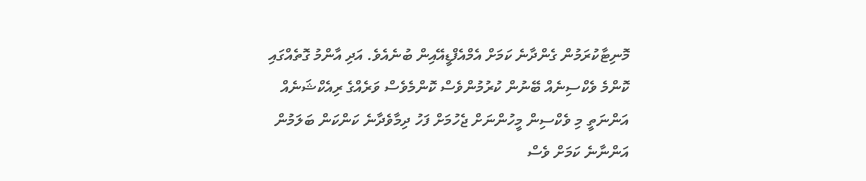މޮނިޓާކުރަމުން ގެންދާނެ ކަމަށް އެމްއެފްޑީއޭއިން ބުނެއެވެ. އަދި އާންމު ގޮތެއްގައި ކޮންމެ ވެކްސިނެއް ބޭނުން ކުރުމުންވެސް ކޮންމެވެސް ވަރެއްގެ ރިއެކްޝަނެއް އަންނަތީ މި ވެކްސިން މީހުންނަށް ޖެހުމަށް ފަހު ދިމާވެދާނެ ކަންކަން ބަލަމުން އަންނާނެ ކަމަށް ވެސް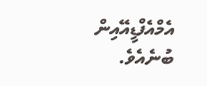އެމްއެފްޑީއޭއިން ބުނެއެވެ.